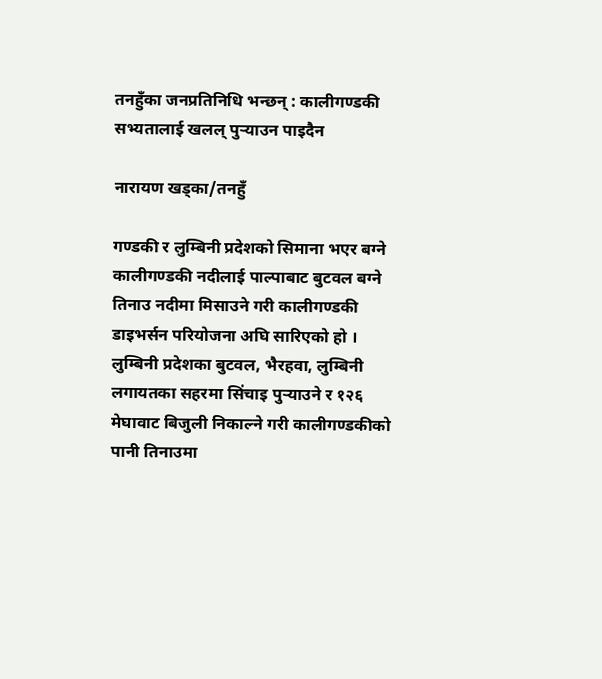तनहुँका जनप्रतिनिधि भन्छन् : कालीगण्डकी सभ्यतालाई खलल् पुर्‍याउन पाइदैन

नारायण खड्का/तनहुँ

गण्डकी र लुम्बिनी प्रदेशको सिमाना भएर बग्ने कालीगण्डकी नदीलाई पाल्पाबाट बुटवल बग्ने तिनाउ नदीमा मिसाउने गरी कालीगण्डकी डाइभर्सन परियोजना अघि सारिएको हो । लुम्बिनी प्रदेशका बुटवल, भैरहवा, लुम्बिनी लगायतका सहरमा सिंचाइ पुर्‍याउने र १२६ मेघावाट बिजुली निकाल्ने गरी कालीगण्डकीको पानी तिनाउमा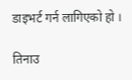डाइभर्ट गर्न लागिएको हो ।

तिनाउ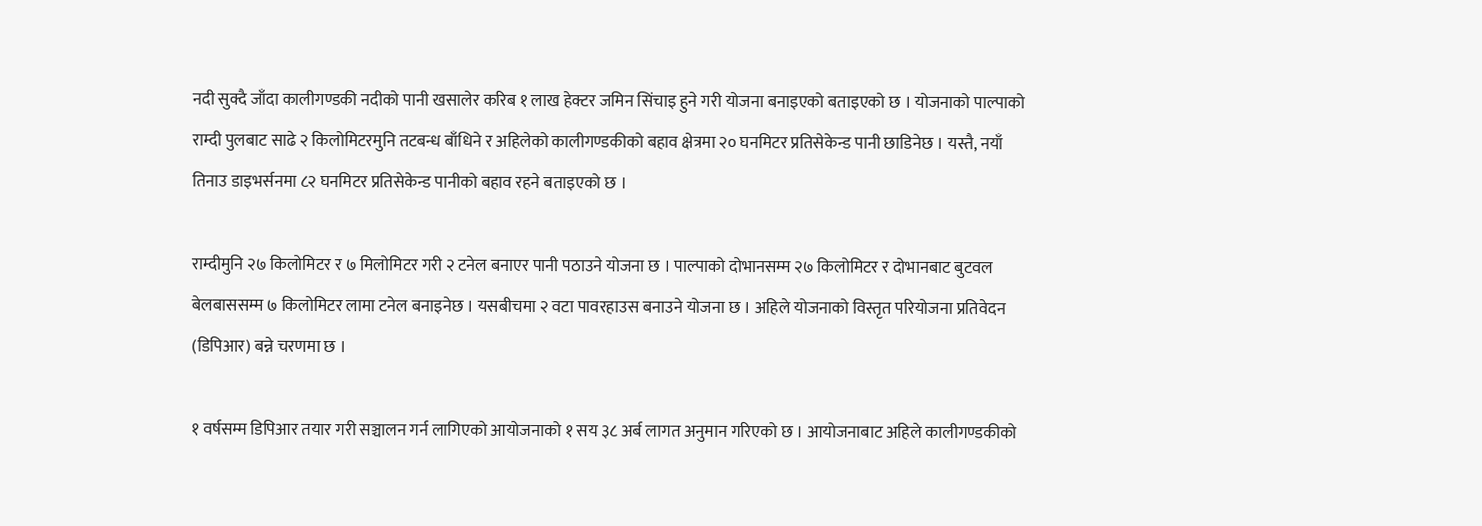नदी सुक्दै जाँदा कालीगण्डकी नदीको पानी खसालेर करिब १ लाख हेक्टर जमिन सिंचाइ हुने गरी योजना बनाइएको बताइएको छ । योजनाको पाल्पाको राम्दी पुलबाट साढे २ किलोमिटरमुनि तटबन्ध बाँधिने र अहिलेको कालीगण्डकीको बहाव क्षेत्रमा २० घनमिटर प्रतिसेकेन्ड पानी छाडिनेछ । यस्तै, नयाँ तिनाउ डाइभर्सनमा ८२ घनमिटर प्रतिसेकेन्ड पानीको बहाव रहने बताइएको छ ।

राम्दीमुनि २७ किलोमिटर र ७ मिलोमिटर गरी २ टनेल बनाएर पानी पठाउने योजना छ । पाल्पाको दोभानसम्म २७ किलोमिटर र दोभानबाट बुटवल बेलबाससम्म ७ किलोमिटर लामा टनेल बनाइनेछ । यसबीचमा २ वटा पावरहाउस बनाउने योजना छ । अहिले योजनाको विस्तृत परियोजना प्रतिवेदन (डिपिआर) बन्ने चरणमा छ ।

१ वर्षसम्म डिपिआर तयार गरी सञ्चालन गर्न लागिएको आयोजनाको १ सय ३८ अर्ब लागत अनुमान गरिएको छ । आयोजनाबाट अहिले कालीगण्डकीको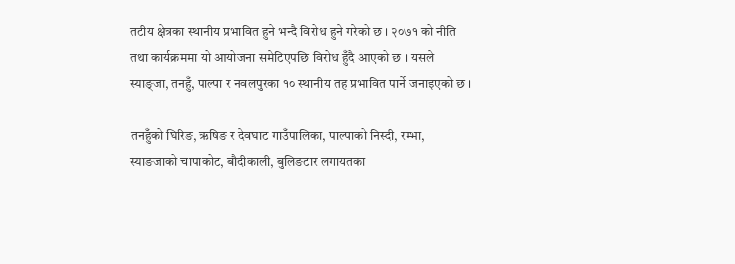तटीय क्षेत्रका स्थानीय प्रभावित हुने भन्दै विरोध हुने गरेको छ । २०७१ को नीति तथा कार्यक्रममा यो आयोजना समेटिएपछि विरोध हुँदै आएको छ । यसले स्याङ्जा, तनहुँ, पाल्पा र नवलपुरका १० स्थानीय तह प्रभावित पार्ने जनाइएको छ ।

तनहुँको घिरिङ, ऋषिङ र देवघाट गाउँपालिका, पाल्पाको निस्दी, रम्भा, स्याङजाको चापाकोट, बौदीकाली, बुलिङटार लगायतका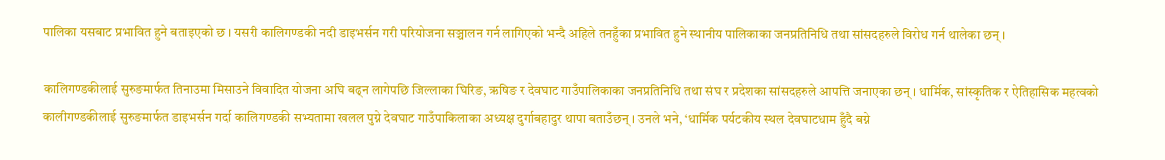पालिका यसबाट प्रभावित हुने बताइएको छ । यसरी कालिगण्डकी नदी डाइभर्सन गरी परियोजना सञ्चालन गर्न लागिएको भन्दै अहिले तनहुँका प्रभावित हुने स्थानीय पालिकाका जनप्रतिनिधि तथा सांसदहरुले विरोध गर्न थालेका छन् ।

कालिगण्डकीलाई सुरुङमार्फत तिनाउमा मिसाउने विवादित योजना अघि बढ्न लागेपछि जिल्लाका घिरिङ, ऋषिङ र देवघाट गाउँपालिकाका जनप्रतिनिधि तथा संघ र प्रदेशका सांसदहरुले आपत्ति जनाएका छन् । धार्मिक, सांस्कृतिक र ऐतिहासिक महत्वको कालीगण्डकीलाई सुरुङमार्फत डाइभर्सन गर्दा कालिगण्डकी सभ्यतामा खलल पुग्ने देवघाट गाउँपाकिलाका अध्यक्ष दुर्गाबहादुर थापा बताउँछन् । उनले भने, ‘धार्मिक पर्यटकीय स्थल देवघाटधाम हुँदै बग्ने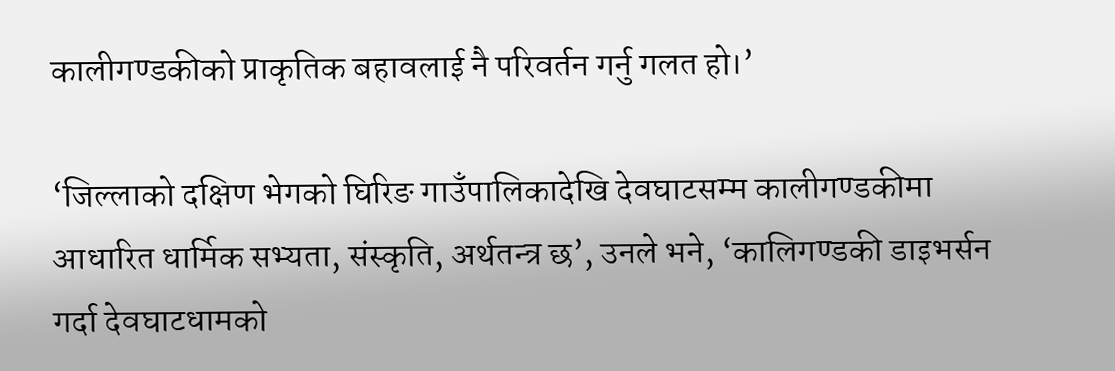कालीगण्डकीको प्राकृतिक बहावलाई नै परिवर्तन गर्नु गलत हो।’

‘जिल्लाको दक्षिण भेगको घिरिङ गाउँपालिकादेखि देवघाटसम्म कालीगण्डकीमा आधारित धार्मिक सभ्यता, संस्कृति, अर्थतन्त्र छ’, उनले भने, ‘कालिगण्डकी डाइभर्सन गर्दा देवघाटधामको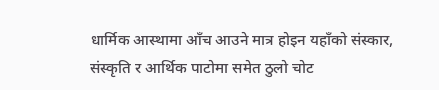धार्मिक आस्थामा आँच आउने मात्र होइन यहाँको संस्कार, संस्कृति र आर्थिक पाटोमा समेत ठुलो चोट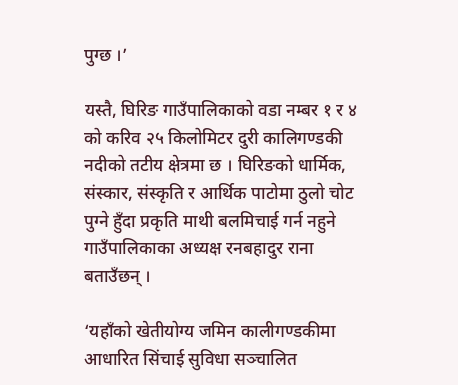पुग्छ ।’

यस्तै, घिरिङ गाउँपालिकाको वडा नम्बर १ र ४ को करिव २५ किलोमिटर दुरी कालिगण्डकी नदीको तटीय क्षेत्रमा छ । घिरिङको धार्मिक, संस्कार, संस्कृति र आर्थिक पाटोमा ठुलो चोट पुग्ने हुँदा प्रकृति माथी बलमिचाई गर्न नहुने गाउँपालिकाका अध्यक्ष रनबहादुर राना बताउँछन् ।

‘यहाँको खेतीयोग्य जमिन कालीगण्डकीमा आधारित सिंचाई सुविधा सञ्चालित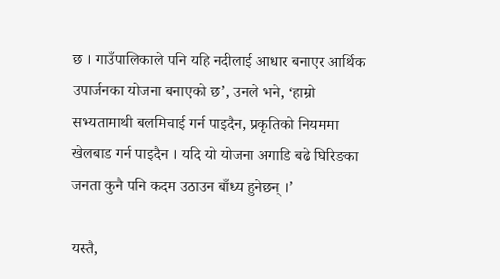छ । गाउँपालिकाले पनि यहि नदीलाई आधार बनाएर आर्थिक उपार्जनका योजना बनाएको छ’, उनले भने, ‘हाम्रो सभ्यतामाथी बलमिचाई गर्न पाइदैन, प्रकृतिको नियममा खेलबाड गर्न पाइदैन । यदि यो योजना अगाडि बढे घिरिङका जनता कुनै पनि कदम उठाउन बाँध्य हुनेछन् ।’

यस्तै,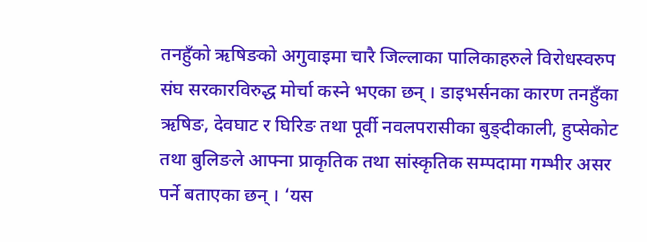तनहुँको ऋषिङको अगुवाइमा चारै जिल्लाका पालिकाहरुले विरोधस्वरुप संघ सरकारविरुद्ध मोर्चा कस्ने भएका छन् । डाइभर्सनका कारण तनहुँका ऋषिङ, देवघाट र घिरिङ तथा पूर्वी नवलपरासीका बुङ्दीकाली, हुप्सेकोट तथा बुलिङले आफ्ना प्राकृतिक तथा सांस्कृतिक सम्पदामा गम्भीर असर पर्ने बताएका छन् । ‘यस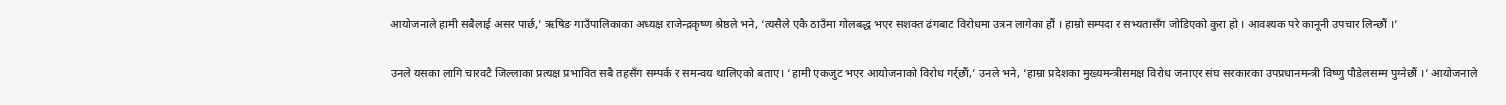आयोजनाले हामी सबैलाई असर पार्छ,’ ऋषिङ गाउँपालिकाका अध्यक्ष राजेन्द्रकृष्ण श्रेष्ठले भने, ‘त्यसैले एकै ठाउँमा गोलबद्ध भएर सशक्त ढंगबाट विरोधमा उत्रन लागेका हौं । हाम्रो सम्पदा र सभ्यतासँग जोडिएको कुरा हो । आवश्यक परे कानूनी उपचार लिन्छौं ।’

उनले यसका लागि चारवटै जिल्लाका प्रत्यक्ष प्रभावित सबै तहसँग सम्पर्क र समन्वय थालिएको बताए। ‘हामी एकजुट भएर आयोजनाको विरोध गर्र्छौं,’ उनले भने, ‘हाम्रा प्रदेशका मुख्यमन्त्रीसमक्ष विरोध जनाएर संघ सरकारका उपप्रधानमन्त्री विष्णु पौडेलसम्म पुग्नेछौं ।’ आयोजनाले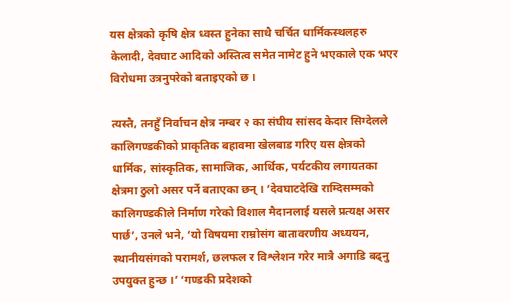यस क्षेत्रको कृषि क्षेत्र ध्वस्त हुनेका साथै चर्चित धार्मिकस्थलहरु केलादी, देवघाट आदिको अस्तित्व समेत नामेट हुने भएकाले एक भएर विरोधमा उत्रनुपरेको बताइएको छ ।

त्यस्तै, तनहुँ निर्वाचन क्षेत्र नम्बर २ का संघीय सांसद केदार सिग्देलले कालिगण्डकीको प्राकृतिक बहावमा खेलबाड गरिए यस क्षेत्रको धार्मिक, सांस्कृतिक, सामाजिक, आर्थिक, पर्यटकीय लगायतका क्षेत्रमा ठुलो असर पर्ने बताएका छन् । ‘देवघाटदेखि राम्दिसम्मको कालिगण्डकीले निर्माण गरेको विशाल मैदानलाई यसले प्रत्यक्ष असर पार्छ’, उनले भने, ‘यो विषयमा राम्रोसंग बातावरणीय अध्ययन, स्थानीयसंगको परामर्श, छलफल र विश्लेशन गरेर मात्रै अगाडि बढ्नु उपयुक्त हुन्छ ।’ ‘गण्डकी प्रदेशको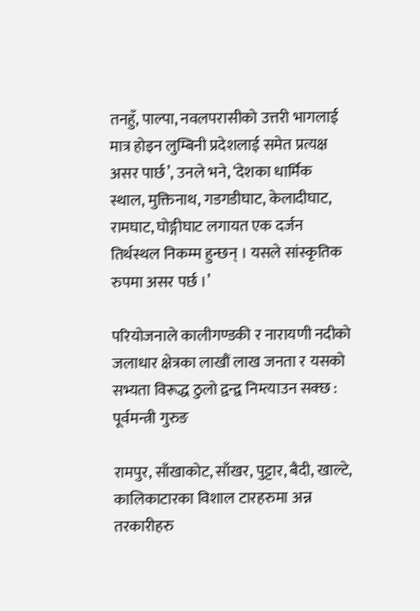तनहुँ, पाल्पा, नवलपरासीको उत्तरी भागलाई मात्र होइन लुम्बिनी प्रदेशलाई समेत प्रत्यक्ष असर पार्छ’, उनले भने, ‘देशका धार्मिक स्थाल, मुक्तिनाथ, गडगडीघाट, केलादीघाट, रामघाट, घोङ्गीघाट लगायत एक दर्जन तिर्थस्थल निकम्म हुन्छन् । यसले सांस्कृतिक रुपमा असर पर्छ ।’

परियोजनाले कालीगण्डकी र नारायणी नदीको जलाधार क्षेत्रका लाखौं लाख जनता र यसको सभ्यता विरूद्ध ठुलो द्वन्द्व निम्त्याउन सक्छ : पूर्वमन्त्री गुरुङ

रामपुर, साँखाकोट, साँखर, पुट्टार, बैदी, खाल्टे, कालिकाटारका विशाल टारहरुमा अन्न तरकारीहरु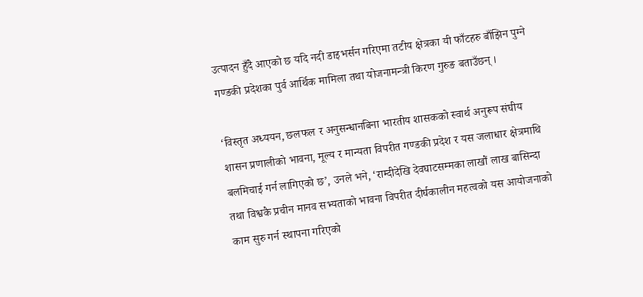उत्पादन हुँदै आएको छ यदि नदी डाइभर्सन गरिएमा तटीय क्षेत्रका यी फाँटहरु बाँझिन पुग्ने गण्डकी प्रदेशका पुर्व आर्थिक मामिला तथा योजनामन्त्री किरण गुरुङ बताउँछन् ।

‘विस्तृत अध्ययन, छलफल र अनुसन्धानबिना भारतीय शासकको स्वार्थ अनुरूप संघीय शासन प्रणालीको भावना, मूल्य र मान्यता विपरीत गण्डकी प्रदेश र यस जलाधार क्षेत्रमाथि बलमिचाई गर्न लागिएको छ’, उनले भने, ‘राम्दीदेखि देवघाटसम्मका लाखौं लाख बासिन्दा तथा विश्वकै प्रचीन मानव सभ्यताको भावना विपरीत दीर्घकालीन महत्वको यस आयोजनाको काम सुरु गर्न स्थापना गरिएको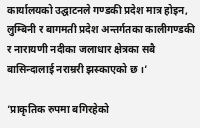कार्यालयको उद्घाटनले गण्डकी प्रदेश मात्र होइन, लुम्बिनी र बागमती प्रदेश अन्तर्गतका कालीगण्डकी र नारायणी नदीका जलाधार क्षेत्रका सबै बासिन्दालाई नराम्ररी झस्काएको छ ।’

‘प्राकृतिक रुपमा बगिरहेको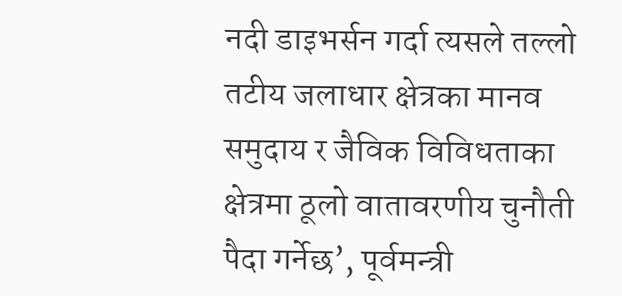नदी डाइभर्सन गर्दा त्यसले तल्लो तटीय जलाधार क्षेत्रका मानव समुदाय र जैविक विविधताका क्षेत्रमा ठूलो वातावरणीय चुनौती पैदा गर्नेछ’, पूर्वमन्त्री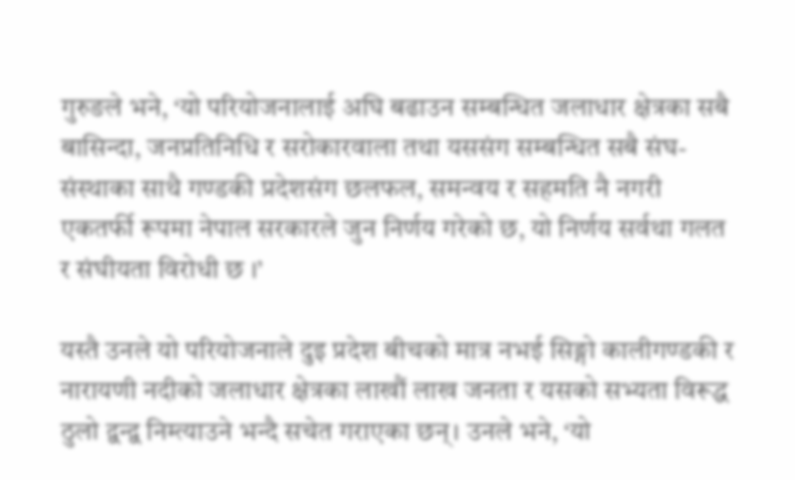गुरुङले भने, ‘यो परियोजनालाई अघि बढाउन सम्बन्धित जलाधार क्षेत्रका सबै बासिन्दा, जनप्रतिनिधि र सरोकारवाला तथा यससंग सम्बन्धित सबै संघ-संस्थाका साथै गण्डकी प्रदेशसंग छलफल, समन्वय र सहमति नै नगरी एकतर्फी रूपमा नेपाल सरकारले जुन निर्णय गरेको छ, यो निर्णय सर्वथा गलत र संघीयता विरोधी छ ।’

यस्तै उनले यो परियोजनाले दुइ प्रदेश बीचको मात्र नभई सिङ्गो कालीगण्डकी र नारायणी नदीको जलाधार क्षेत्रका लाखौं लाख जनता र यसको सभ्यता विरूद्ध ठुलो द्वन्द्व निम्त्याउने भन्दै सचेत गराएका छन्। उनले भने, ‘यो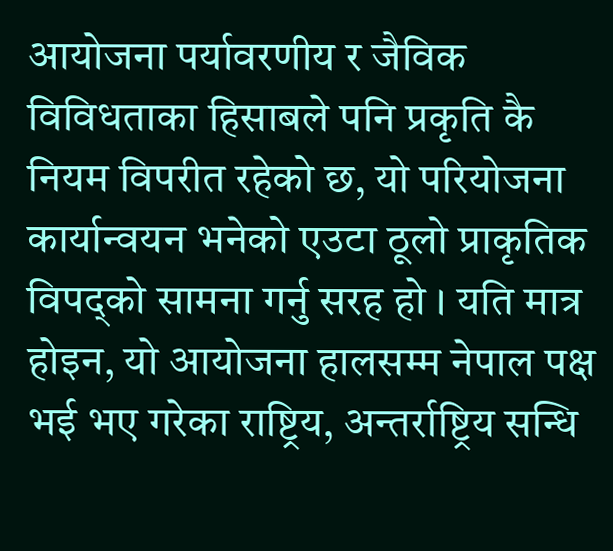आयोजना पर्यावरणीय र जैविक विविधताका हिसाबले पनि प्रकृति कै नियम विपरीत रहेको छ, यो परियोजना कार्यान्वयन भनेको एउटा ठूलो प्राकृतिक विपद्को सामना गर्नु सरह हो । यति मात्र होइन, यो आयोजना हालसम्म नेपाल पक्ष भई भए गरेका राष्ट्रिय, अन्तर्राष्ट्रिय सन्धि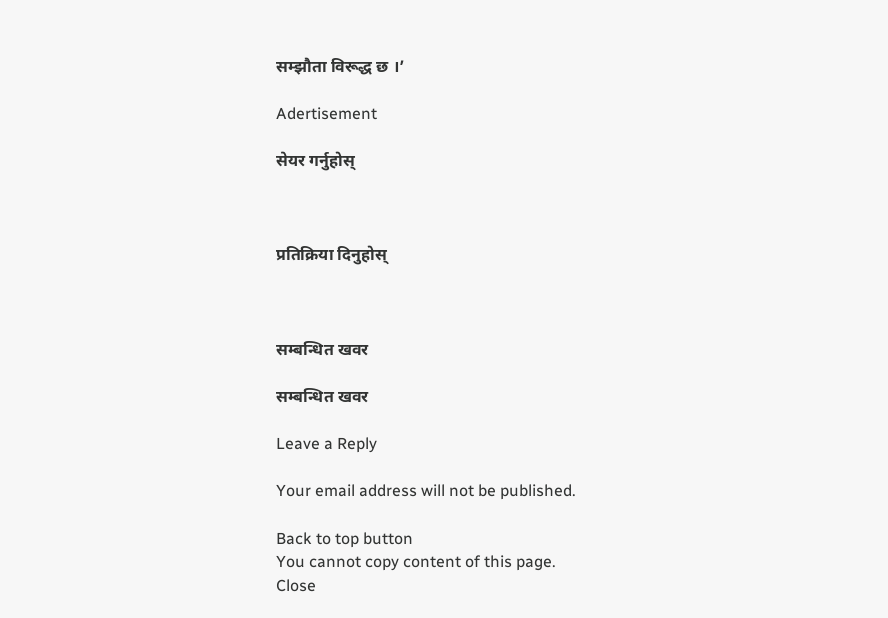सम्झौता विरूद्ध छ ।’

Adertisement

सेयर गर्नुहोस्



प्रतिक्रिया दिनुहोस्



सम्बन्धित खवर

सम्बन्धित खवर

Leave a Reply

Your email address will not be published.

Back to top button
You cannot copy content of this page.
Close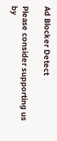Ad Blocker Detect

Please consider supporting us by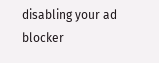disabling your ad blocker